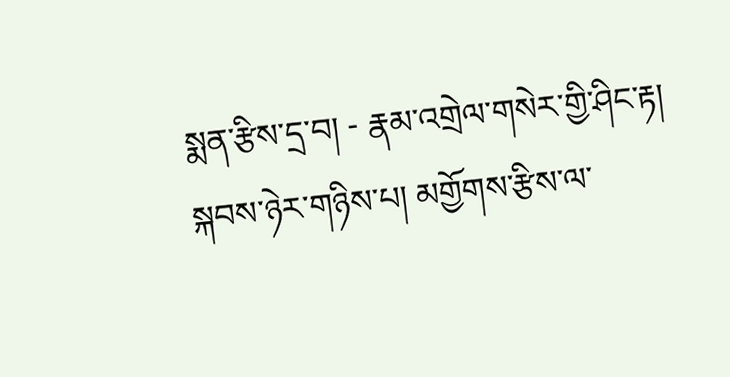སྨན་རྩིས་དྲ་བ། - རྣམ་འགྲེལ་གསེར་གྱི་ཤིང་རྟ།
སྐབས་ཉེར་གཉིས་པ། མགྱོགས་རྩིས་ལ་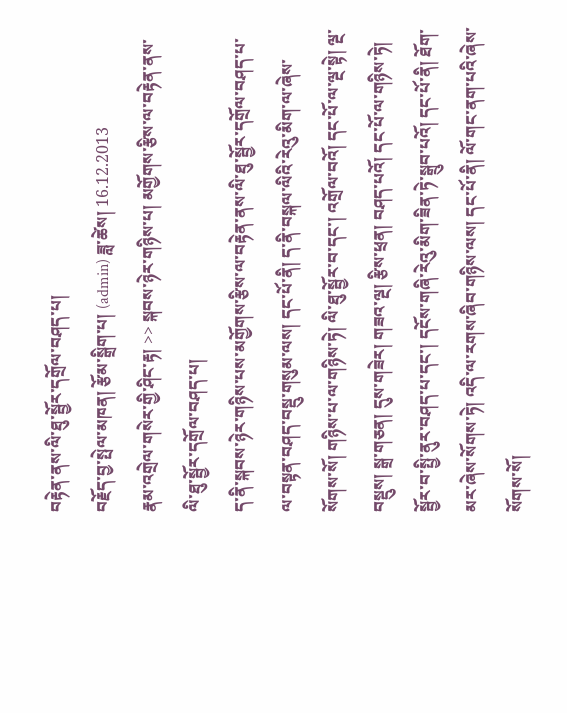བརྟེན་ནས་ལི་ཐུ་སྦྱོར་དགྲོལ་བཤད་པ།
བརྗོད་བྱ་སྤེལ་མཁན། རྩོམ་སྒྲིག་པ། (admin) ཟླ་ཚེས། 16.12.2013
རྣམ་འགྲེལ་གསེར་གྱི་ཤིང་རྟ། >> སྐབས་ཉེར་གཉིས་པ། མགྱོགས་རྩིས་ལ་བརྟེན་ནས་ལི་ཐུ་སྦྱོར་དགྲོལ་བཤད་པ།
ད་ནི་སྐབས་ཉེར་གཉིས་པས་མགྱོགས་རྩིས་ལ་བརྟེན་ནས་ལི་ཐུ་སྦྱོར་དགྲོལ་བཤད་པ་ལ་བསྟན་བཤད་བསྡུ་གསུམ་ལས། དང་པོ་ནི། ད་ནི་བསྐལ་ལིའི་རེའུ་མིག་ལ་ཞེས་སོགས་སོ། གཉིས་པ་ལ་གཉིས་ཏེ། ལི་ཐུ་སྦྱོར་བ་དང་། འགྲོལ་བའོ། དང་པོ་ལ་ལྔ་སྟེ། ལྔ་བསྡུས། སྒྲ་གཅན། དུས་གཟེར། གཟའ་ལྔ། རྩིས་ཕྲན། བཤད་པའོ། དང་པོ་ལ་གཉིས་ཏེ། སྦྱོར་བ་སྤྱི་ནུར་བཤད་པ་དང་། དངོས་གཞི་རེའུ་མིག་ཟིན་ཏེ་སྒྲུབ་པའོ། དང་པོ་ནི། ཐོག་མར་ཞེས་སོགས་ཏེ། འདི་ལ་རགས་ཞིབ་གཉིས་ལས། དང་པོ་ནི། ལོ་གང་ནག་པའི་ཞེས་སོགས་སོ།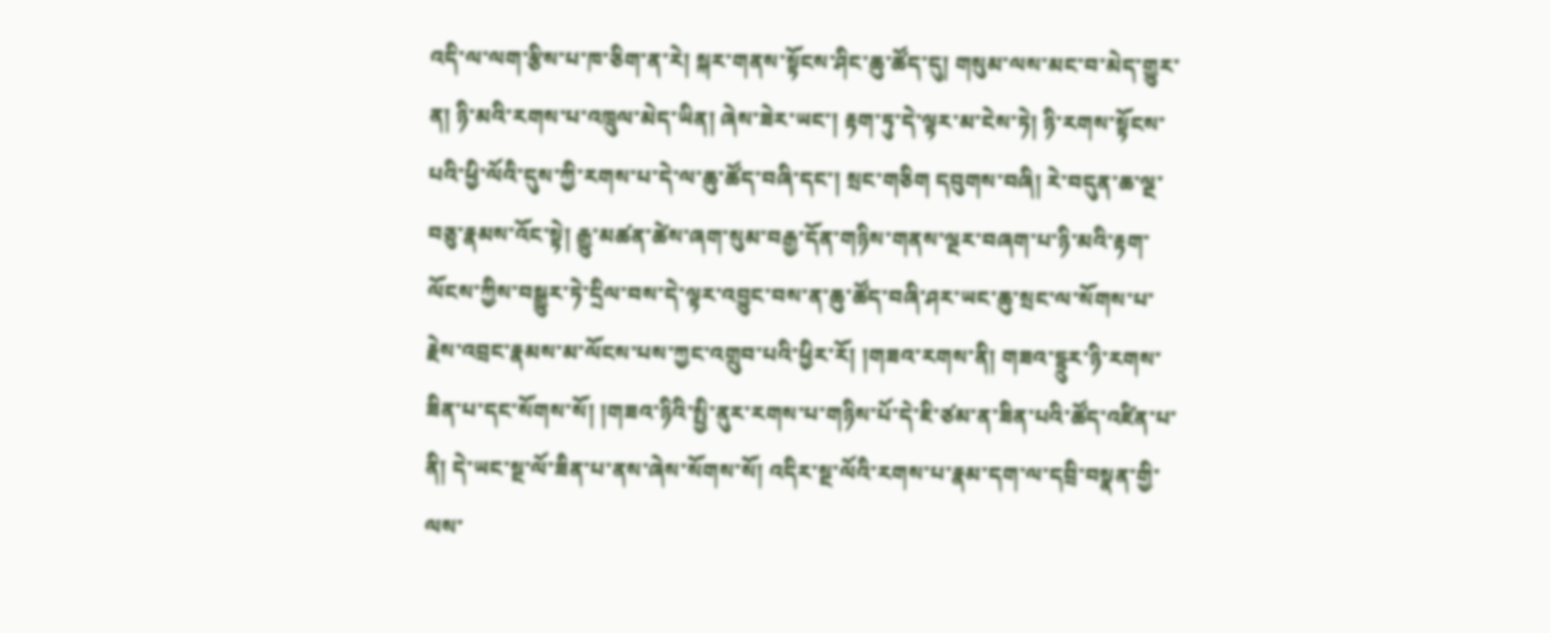འདི་ལ་ལག་རྩིས་པ་ཁ་ཅིག་ན་རེ། སྐར་གནས་སྟོངས་ཤིང་ཆུ་ཚོད་དུ། གསུམ་ལས་མང་བ་མེད་གྱུར་ན། ཉི་མའི་རགས་པ་འཁྲུལ་མེད་ཡིན། ཞེས་ཟེར་ཡང་། རྟག་ཏུ་དེ་ལྟར་མ་ངེས་ཏེ། ཉི་རགས་སྟོངས་པའི་ཕྱི་ལོའི་དུས་ཀྱི་རགས་པ་དེ་ལ་ཆུ་ཚོད་བཞི་དང་། སྲང་གཅིག དབུགས་བཞི། རེ་བདུན་ཆ་ལྔ་བཅུ་རྣམས་འོང་སྟེ། རྒྱུ་མཚན་ཚེས་ཞག་སུམ་བརྒྱ་དོན་གཉིས་གནས་ལྔར་བཞག་པ་ཉི་མའི་རྟག་ལོངས་ཀྱིས་བསྒྱུར་ཏེ་དྲིལ་བས་དེ་ལྟར་འབྱུང་བས་ན་ཆུ་ཚོད་བཞི་ཤར་ཡང་ཆུ་སྲང་ལ་སོགས་པ་རྗེས་འབྲང་རྣམས་མ་ལོངས་པས་ཀྱང་འགྲུབ་པའི་ཕྱིར་རོ། །གཟའ་རགས་ནི། གཟའ་དྷྲུར་ཉི་རགས་ཟིན་པ་དང་སོགས་སོ། །གཟའ་ཉིའི་སྤྱི་ནུར་རགས་པ་གཉིས་པོ་དེ་ཇི་ཙམ་ན་ཟིན་པའི་ཚོད་འཛིན་པ་ནི། དེ་ཡང་སྔ་ལོ་ཟིན་པ་ནས་ཞེས་སོགས་སོ། འདིར་སྔ་ལོའི་རགས་པ་རྣམ་དག་ལ་དབྲི་བསྣན་གྱི་ལས་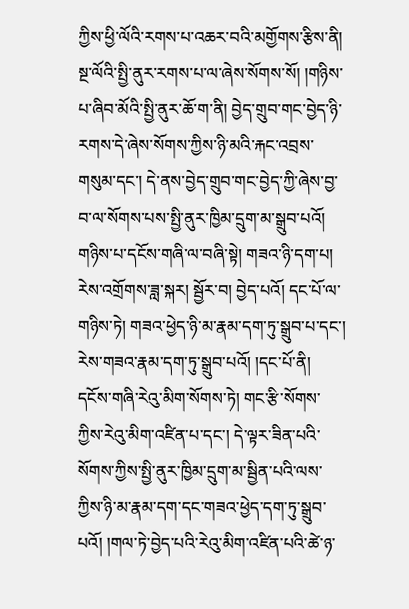ཀྱིས་ཕྱི་ལོའི་རགས་པ་འཆར་བའི་མགྱོགས་རྩིས་ནི། སྔ་ལོའི་སྤྱི་ནུར་རགས་པ་ལ་ཞེས་སོགས་སོ། །གཉིས་པ་ཞིབ་མོའི་སྤྱི་ནུར་ཆོ་ག་ནི། བྱེད་གྲུབ་གང་བྱེད་ཉི་རགས་དེ་ཞེས་སོགས་ཀྱིས་ཉི་མའི་རྐང་འབྲས་གསུམ་དང་། དེ་ནས་བྱེད་གྲུབ་གང་བྱེད་ཀྱི་ཞེས་བྱ་བ་ལ་སོགས་པས་སྤྱི་ནུར་ཁྱིམ་དྲུག་མ་སྒྲུབ་པའོ། གཉིས་པ་དངོས་གཞི་ལ་བཞི་སྟེ། གཟའ་ཉི་དག་པ། རེས་འགྲོགས་ཟླ་སྐར། སྦྱོར་བ། བྱེད་པའོ། དང་པོ་ལ་གཉིས་ཏེ། གཟའ་ཕྱེད་ཉི་མ་རྣམ་དག་ཏུ་སྒྲུབ་པ་དང་། རེས་གཟའ་རྣམ་དག་ཏུ་སྒྲུབ་པའོ། །དང་པོ་ནི། དངོས་གཞི་རེའུ་མིག་སོགས་ཏེ། གང་རྩི་སོགས་ཀྱིས་རེའུ་མིག་འཛིན་པ་དང་། དེ་ལྟར་ཟིན་པའི་སོགས་ཀྱིས་སྤྱི་ནུར་ཁྱིམ་དྲུག་མ་སྦྱིན་པའི་ལས་ཀྱིས་ཉི་མ་རྣམ་དག་དང་གཟའ་ཕྱེད་དག་ཏུ་སྒྲུབ་པའོ། །གལ་ཏེ་བྱེད་པའི་རེའུ་མིག་འཛིན་པའི་ཚེ་ཉ་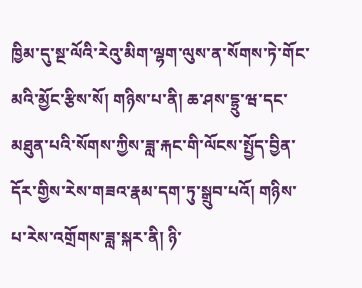ཁྱིམ་དུ་སྔ་ལོའི་རེའུ་མིག་ལྷག་ལུས་ན་སོགས་ཏེ་གོང་མའི་མྱོང་རྩིས་སོ། གཉིས་པ་ནི། ཆ་ཤས་དྷྲུ་ཝ་དང་མཐུན་པའི་སོགས་ཀྱིས་ཟླ་རྐང་གི་ལོངས་སྤྱོད་བྱིན་དོར་གྱིས་རེས་གཟའ་རྣམ་དག་ཏུ་སྒྲུབ་པའོ། གཉིས་པ་རེས་འགྲོགས་ཟླ་སྐར་ནི། ཉི་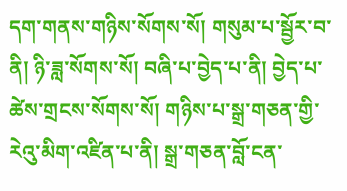དག་གནས་གཉིས་སོགས་སོ། གསུམ་པ་སྦྱོར་བ་ནི། ཉི་ཟླ་སོགས་སོ། བཞི་པ་བྱེད་པ་ནི། བྱེད་པ་ཚེས་གྲངས་སོགས་སོ། གཉིས་པ་སྒྲ་གཅན་གྱི་རེའུ་མིག་འཛིན་པ་ནི། སྒྲ་གཅན་བློ་ངན་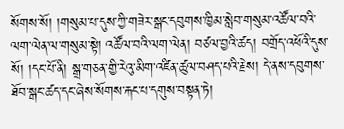སོགས་སོ། །གསུམ་པ་དུས་ཀྱི་གཟེར་སྒང་དབུགས་ཁྱིམ་སླེབ་གསུམ་འཚོལ་བའི་ལག་ལེན་ལ་གསུམ་སྟེ། འཚོལ་བའི་ལག་ལེན། བཙལ་བྱའི་ཚད། བགྲོད་འཕོའི་དུས་སོ། །དང་པོ་ནི། སྒྲ་གཅན་གྱི་རེའུ་མིག་འཛིན་ཚུལ་བཤད་པའི་རྗེས། དེ་ནས་དབུགས་ཐོབ་སྒང་ཚད་དང་ཞེས་སོགས་རྐང་པ་དགུས་བསྟན་ཏེ།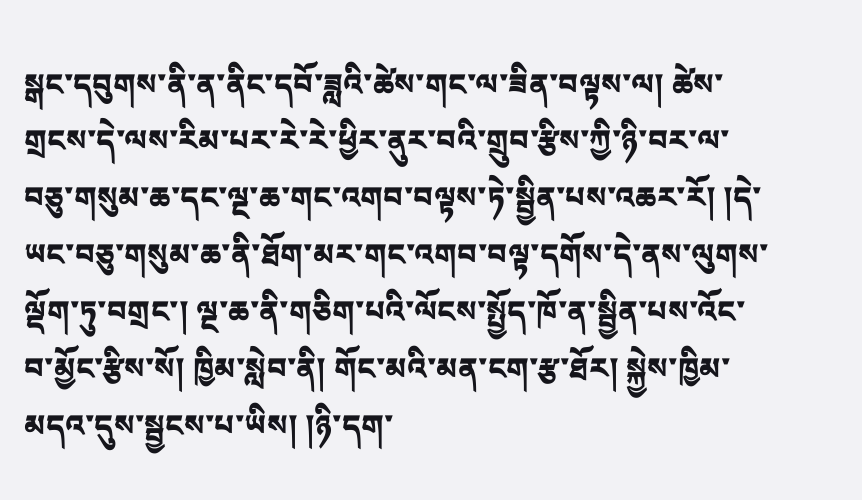སྒང་དབུགས་ནི་ན་ནིང་དབོ་ཟླའི་ཚེས་གང་ལ་ཟིན་བལྟས་ལ། ཚེས་གྲངས་དེ་ལས་རིམ་པར་རེ་རེ་ཕྱིར་ནུར་བའི་གྲུབ་རྩིས་ཀྱི་ཉི་བར་ལ་བཅུ་གསུམ་ཆ་དང་ལྔ་ཆ་གང་འགབ་བལྟས་ཏེ་སྦྱིན་པས་འཆར་རོ། །དེ་ཡང་བཅུ་གསུམ་ཆ་ནི་ཐོག་མར་གང་འགབ་བལྟ་དགོས་དེ་ནས་ལུགས་ལྡོག་ཏུ་བགྲང་། ལྔ་ཆ་ནི་གཅིག་པའི་ལོངས་སྤྱོད་ཁོ་ན་སྦྱིན་པས་འོང་བ་མྱོང་རྩིས་སོ། ཁྱིམ་སླེབ་ནི། གོང་མའི་མན་ངག་རྩ་ཐོར། སྐྱེས་ཁྱིམ་མདའ་དུས་སྦྱངས་པ་ཡིས། །ཉི་དག་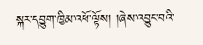སྐར་དབྱུག་ཁྱིམ་འཕོ་ལྟོས། །ཞེས་འབྱུང་བའི་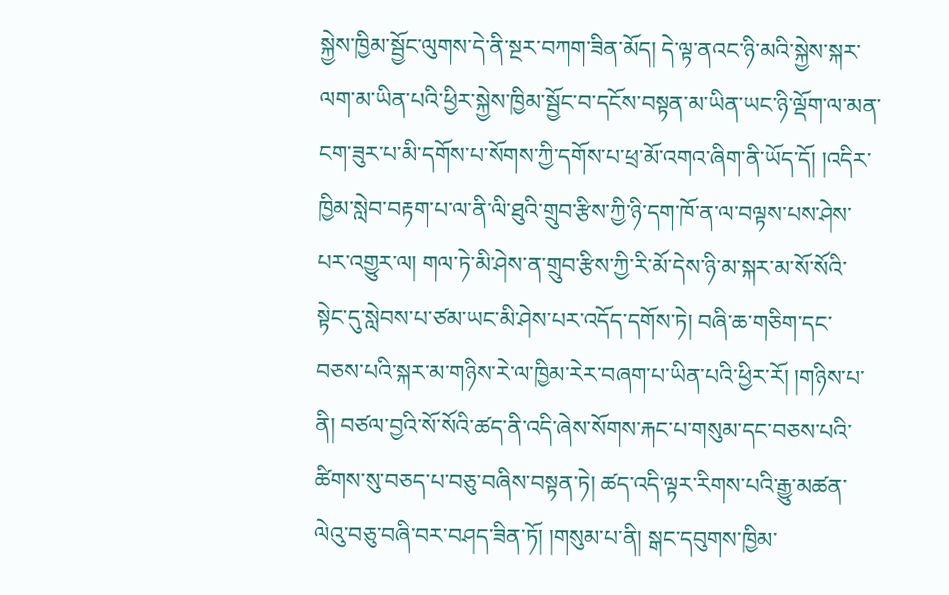སྐྱེས་ཁྱིམ་སྦྱོང་ལུགས་དེ་ནི་སྔར་བཀག་ཟིན་མོད། དེ་ལྟ་ནའང་ཉི་མའི་སྐྱེས་སྐར་ལག་མ་ཡིན་པའི་ཕྱིར་སྐྱེས་ཁྱིམ་སྦྱོང་བ་དངོས་བསྟན་མ་ཡིན་ཡང་ཉི་ལྡོག་ལ་མན་ངག་ཟུར་པ་མི་དགོས་པ་སོགས་ཀྱི་དགོས་པ་ཕྲ་མོ་འགའ་ཞིག་ནི་ཡོད་དོ། །འདིར་ཁྱིམ་སླེབ་བརྟག་པ་ལ་ནི་ལི་ཐུའི་གྲུབ་རྩིས་ཀྱི་ཉི་དག་ཁོ་ན་ལ་བལྟས་པས་ཤེས་པར་འགྱུར་ལ། གལ་ཏེ་མི་ཤེས་ན་གྲུབ་རྩིས་ཀྱི་རི་མོ་དེས་ཉི་མ་སྐར་མ་སོ་སོའི་སྟེང་དུ་སླེབས་པ་ཙམ་ཡང་མི་ཤེས་པར་འདོད་དགོས་ཏེ། བཞི་ཆ་གཅིག་དང་བཅས་པའི་སྐར་མ་གཉིས་རེ་ལ་ཁྱིམ་རེར་བཞག་པ་ཡིན་པའི་ཕྱིར་རོ། །གཉིས་པ་ནི། བཙལ་བྱའི་སོ་སོའི་ཚད་ནི་འདི་ཞེས་སོགས་རྐང་པ་གསུམ་དང་བཅས་པའི་ཚིགས་སུ་བཅད་པ་བཅུ་བཞིས་བསྟན་ཏེ། ཚད་འདི་ལྟར་རིགས་པའི་རྒྱུ་མཚན་ལེའུ་བཅུ་བཞི་བར་བཤད་ཟིན་ཏོ། །གསུམ་པ་ནི། སྒང་དབུགས་ཁྱིམ་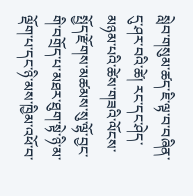སླེབ་གསུམ་ཚད་ཇི་ལྟ་བ་བཞིན་དུ་ཤར་བའི་ཚེ། རང་དང་ཤེད་མཉམ་པའི་ཚེས་གཟའི་ལོངས་སྤྱོད་རྫོགས་མཚམས་སུ་ལྷོ་བྱང་གི་བགྲོད་པ་མཐར་ཐུག་སྟེ་ཉི་མ་ལྡོག་པ་དང་ཉི་མས་ཁྱིམ་འཕོ་བ་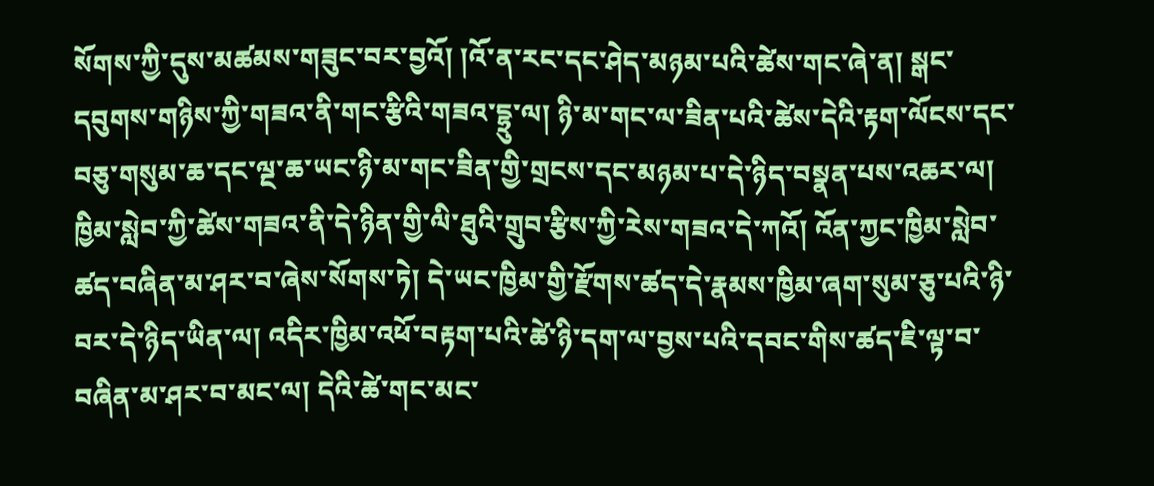སོགས་ཀྱི་དུས་མཚམས་གཟུང་བར་བྱའོ། །འོ་ན་རང་དང་ཤེད་མཉམ་པའི་ཚེས་གང་ཞེ་ན། སྒང་དབུགས་གཉིས་ཀྱི་གཟའ་ནི་གང་རྩིའི་གཟའ་དྷྲུ་ལ། ཉི་མ་གང་ལ་ཟིན་པའི་ཚེས་དེའི་རྟག་ལོངས་དང་བཅུ་གསུམ་ཆ་དང་ལྔ་ཆ་ཡང་ཉི་མ་གང་ཟིན་གྱི་གྲངས་དང་མཉམ་པ་དེ་ཉིད་བསྣན་པས་འཆར་ལ། ཁྱིམ་སླེབ་ཀྱི་ཚེས་གཟའ་ནི་དེ་ཉིན་གྱི་ལི་ཐུའི་གྲུབ་རྩིས་ཀྱི་རེས་གཟའ་དེ་ཀའོ། འོན་ཀྱང་ཁྱིམ་སླེབ་ཚད་བཞིན་མ་ཤར་བ་ཞེས་སོགས་ཏེ། དེ་ཡང་ཁྱིམ་གྱི་རྫོགས་ཚད་དེ་རྣམས་ཁྱིམ་ཞག་སུམ་ཅུ་པའི་ཉི་བར་དེ་ཉིད་ཡིན་ལ། འདིར་ཁྱིམ་འཕོ་བརྟག་པའི་ཚེ་ཉི་དག་ལ་བྱས་པའི་དབང་གིས་ཚད་ཇི་ལྟ་བ་བཞིན་མ་ཤར་བ་མང་ལ། དེའི་ཚེ་གང་མང་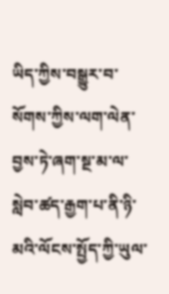ཡིད་ཀྱིས་བསྒྱུར་བ་སོགས་ཀྱིས་ལག་ལེན་བྱས་ཏེ་ཞག་སྔ་མ་ལ་སླེབ་ཚད་རྒྱག་པ་ནི་ཉི་མའི་ལོངས་སྤྱོད་ཀྱི་ཡུལ་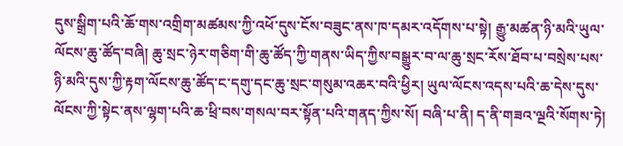དུས་སྒྲིག་པའི་ཆོ་གས་འགྲིག་མཚམས་ཀྱི་འཕོ་དུས་ངོས་བཟུང་ནས་ཁ་དམར་འདོགས་པ་སྟེ། རྒྱུ་མཚན་ཉི་མའི་ཡུལ་ལོངས་ཆུ་ཚོད་བཞི། ཆུ་སྲང་ཉེར་གཅིག་གི་ཆུ་ཚོད་ཀྱི་གནས་ཡིད་ཀྱིས་བསྒྱུར་བ་ལ་ཆུ་སྲང་རོས་ཐོབ་པ་བསྲེས་པས་ཉི་མའི་དུས་ཀྱི་རྟག་ལོངས་ཆུ་ཚོད་ང་དགུ་དང་ཆུ་སྲང་གསུམ་འཆར་བའི་ཕྱིར། ཡུལ་ལོངས་འདས་པའི་ཆ་དེས་དུས་ལོངས་ཀྱི་སྟེང་ནས་ལྷག་པའི་ཆ་ཕྲི་བས་གསལ་བར་སྟོན་པའི་གནད་ཀྱིས་སོ། བཞི་པ་ནི། ད་ནི་གཟའ་ལྔའི་སོགས་ཏེ།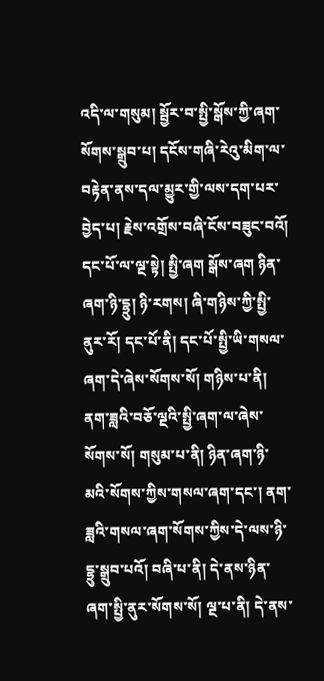འདི་ལ་གསུམ། སྦྱོར་བ་སྤྱི་སྒོས་ཀྱི་ཞག་སོགས་སྒྲུབ་པ། དངོས་གཞི་རེའུ་མིག་ལ་བརྟེན་ནས་དལ་མྱུར་གྱི་ལས་དག་པར་བྱེད་པ། རྗེས་འགྲོས་བཞི་ངོས་བཟུང་བའོ། དང་པོ་ལ་ལྔ་སྟེ། སྤྱི་ཞག སྒོས་ཞག ཉིན་ཞག་ཉི་དྷྲུ། ཉི་རགས། ཞི་གཉིས་ཀྱི་སྤྱི་ནུར་རོ། དང་པོ་ནི། དང་པོ་སྤྱི་ཡི་གསལ་ཞག་དེ་ཞེས་སོགས་སོ། གཉིས་པ་ནི། ནག་ཟླའི་བཅོ་ལྔའི་སྤྱི་ཞག་ལ་ཞེས་སོགས་སོ། གསུམ་པ་ནི། ཉིན་ཞག་ཉི་མའི་སོགས་ཀྱིས་གསལ་ཞག་དང་། ནག་ཟླའི་གསལ་ཞག་སོགས་ཀྱིས་དེ་ལས་ཉི་དྷྲུ་སྒྲུབ་པའོ། བཞི་པ་ནི། དེ་ནས་ཉིན་ཞག་སྤྱི་ནུར་སོགས་སོ། ལྔ་པ་ནི། དེ་ནས་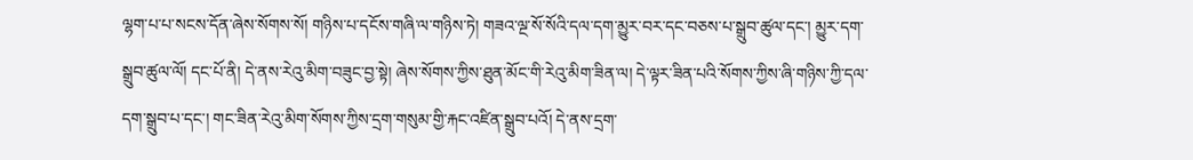ལྷག་པ་པ་སངས་དོན་ཞེས་སོགས་སོ། གཉིས་པ་དངོས་གཞི་ལ་གཉིས་ཏེ། གཟའ་ལྔ་སོ་སོའི་དལ་དག་མྱུར་བར་དང་བཅས་པ་སྒྲུབ་ཚུལ་དང་། མྱུར་དག་སྒྲུབ་ཚུལ་ལོ། དང་པོ་ནི། དེ་ནས་རེའུ་མིག་བཟུང་བྱ་སྟེ། ཞེས་སོགས་ཀྱིས་ཐུན་མོང་གི་རེའུ་མིག་ཟིན་ལ། དེ་ལྟར་ཟིན་པའི་སོགས་ཀྱིས་ཞི་གཉིས་ཀྱི་དལ་དག་སྒྲུབ་པ་དང་། གང་ཟིན་རེའུ་མིག་སོགས་ཀྱིས་དྲག་གསུམ་གྱི་རྐང་འཛིན་སྒྲུབ་པའོ། དེ་ནས་དྲག་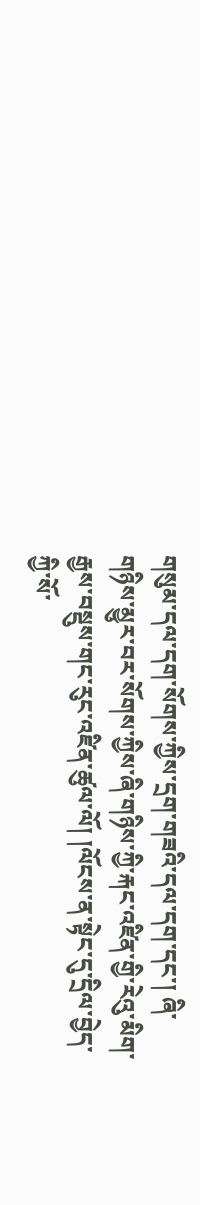གསུམ་དལ་དག་སོགས་ཀྱིས་དྲག་གཟའི་དལ་དག་དང་། ཞི་གཉིས་མྱུར་བར་སོགས་ཀྱིས་ཞི་གཉིས་ཀྱི་རྐང་འཛིན་གྱི་རེའུ་མིག་རྒྱས་བསྡུས་གང་རུང་འཛིན་ཚུལ་ལོ། །ལོངས་ན་སྟེང་དུ་དྲིལ་བྱེད་ཀྱི་སོ་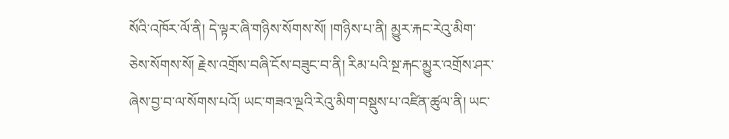སོའི་འཁོར་ལོ་ནི། དེ་ལྟར་ཞི་གཉིས་སོགས་སོ། །གཉིས་པ་ནི། མྱུར་རྐང་རེའུ་མིག་ཅེས་སོགས་སོ། རྗེས་འགྲོས་བཞི་ངོས་བཟུང་བ་ནི། རིམ་པའི་སྔ་རྐང་མྱུར་འགྲོས་ཤར་ཞེས་བྱ་བ་ལ་སོགས་པའོ། ཡང་གཟའ་ལྔའི་རེའུ་མིག་བསྡུས་པ་འཛིན་ཚུལ་ནི། ཡང་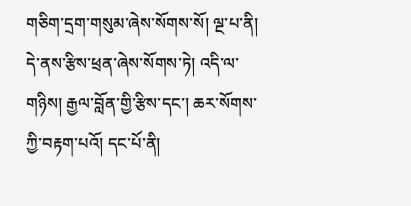གཅིག་དྲག་གསུམ་ཞེས་སོགས་སོ། ལྔ་པ་ནི། དེ་ནས་རྩིས་ཕྲན་ཞེས་སོགས་ཏེ། འདི་ལ་གཉིས། རྒྱལ་བློན་གྱི་རྩིས་དང་། ཆར་སོགས་ཀྱི་བརྟག་པའོ། དང་པོ་ནི།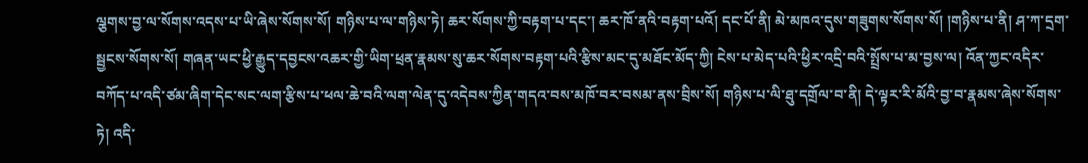ལྕགས་བྱ་ལ་སོགས་འདས་པ་ཡི་ཞེས་སོགས་སོ། གཉིས་པ་ལ་གཉིས་ཏེ། ཆར་སོགས་ཀྱི་བརྟག་པ་དང་། ཆར་ཁོ་ནའི་བརྟག་པའོ། དང་པོ་ནི། མེ་མཁའ་དུས་གཟུགས་སོགས་སོ། །གཉིས་པ་ནི། ཤ་ཀ་དྲག་སྦྱངས་སོགས་སོ། གཞན་ཡང་ཕྱི་རྒྱུད་དབྱངས་འཆར་གྱི་ཡིག་ཕྲན་རྣམས་སུ་ཆར་སོགས་བརྟག་པའི་རྩིས་མང་དུ་མཐོང་མོད་ཀྱི། ངེས་པ་མེད་པའི་ཕྱིར་འདྲི་བའི་སྤྲོས་པ་མ་བྱས་ལ། འོན་ཀྱང་འདིར་བཀོད་པ་འདི་ཙམ་ཞིག་དེང་སང་ལག་རྩིས་པ་ཕལ་ཆེ་བའི་ལག་ལེན་དུ་འདེབས་ཀྱིན་གདའ་བས་མཁོ་བར་བསམ་ནས་བྲིས་སོ། གཉིས་པ་ལི་ཐུ་དགྲོལ་བ་ནི། དེ་ལྟར་རི་མོའི་བྱ་བ་རྣམས་ཞེས་སོགས་ཏེ། འདི་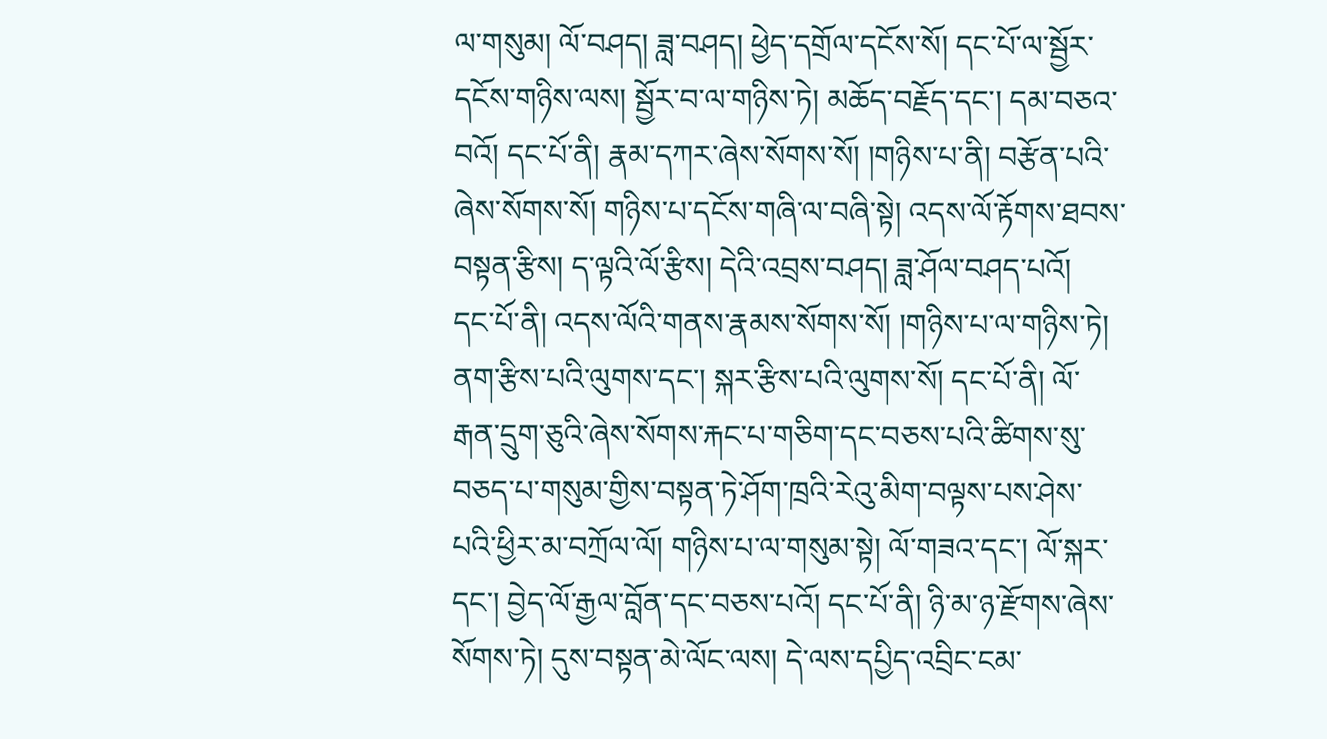ལ་གསུམ། ལོ་བཤད། ཟླ་བཤད། ཕྱེད་དགྲོལ་དངོས་སོ། དང་པོ་ལ་སྦྱོར་དངོས་གཉིས་ལས། སྦྱོར་བ་ལ་གཉིས་ཏེ། མཆོད་བརྗོད་དང་། དམ་བཅའ་བའོ། དང་པོ་ནི། རྣམ་དཀར་ཞེས་སོགས་སོ། །གཉིས་པ་ནི། བརྩོན་པའི་ཞེས་སོགས་སོ། གཉིས་པ་དངོས་གཞི་ལ་བཞི་སྟེ། འདས་ལོ་རྟོགས་ཐབས་བསྟན་རྩིས། ད་ལྟའི་ལོ་རྩིས། དེའི་འབྲས་བཤད། ཟླ་ཤོལ་བཤད་པའོ། དང་པོ་ནི། འདས་ལོའི་གནས་རྣམས་སོགས་སོ། །གཉིས་པ་ལ་གཉིས་ཏེ། ནག་རྩིས་པའི་ལུགས་དང་། སྐར་རྩིས་པའི་ལུགས་སོ། དང་པོ་ནི། ལོ་རྒན་དྲུག་ཅུའི་ཞེས་སོགས་རྐང་པ་གཅིག་དང་བཅས་པའི་ཚིགས་སུ་བཅད་པ་གསུམ་གྱིས་བསྟན་ཏེ་ཤོག་ཁྲའི་རེའུ་མིག་བལྟས་པས་ཤེས་པའི་ཕྱིར་མ་བཀྲོལ་ལོ། གཉིས་པ་ལ་གསུམ་སྟེ། ལོ་གཟའ་དང་། ལོ་སྐར་དང་། བྱེད་ལོ་རྒྱལ་བློན་དང་བཅས་པའོ། དང་པོ་ནི། ཉི་མ་ཉ་རྫོགས་ཞེས་སོགས་ཏེ། དུས་བསྟན་མེ་ལོང་ལས། དེ་ལས་དཔྱིད་འབྲིང་ངམ་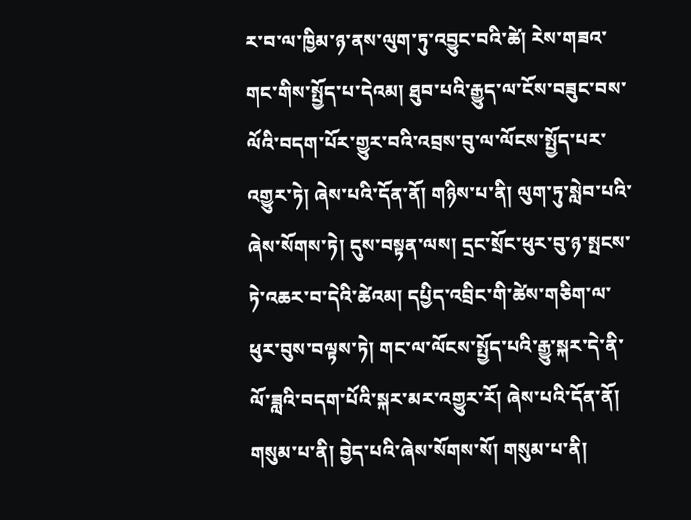ར་བ་ལ་ཁྱིམ་ཉ་ནས་ལུག་ཏུ་འབྱུང་བའི་ཚེ། རེས་གཟའ་གང་གིས་སྤྱོད་པ་དེའམ། ཐུབ་པའི་རྒྱུད་ལ་ངོས་བཟུང་བས་ལོའི་བདག་པོར་གྱུར་བའི་འབྲས་བུ་ལ་ལོངས་སྤྱོད་པར་འགྱུར་ཏེ། ཞེས་པའི་དོན་ནོ། གཉིས་པ་ནི། ལུག་ཏུ་སླེབ་པའི་ཞེས་སོགས་ཏེ། དུས་བསྟན་ལས། དྲང་སྲོང་ཕུར་བུ་ཉ་སྤངས་ཏེ་འཆར་བ་དེའི་ཚེའམ། དཔྱིད་འབྲིང་གི་ཚེས་གཅིག་ལ་ཕུར་བུས་བལྟས་ཏེ། གང་ལ་ལོངས་སྤྱོད་པའི་རྒྱུ་སྐར་དེ་ནི་ལོ་ཟླའི་བདག་པོའི་སྐར་མར་འགྱུར་རོ། ཞེས་པའི་དོན་ནོ། གསུམ་པ་ནི། བྱེད་པའི་ཞེས་སོགས་སོ། གསུམ་པ་ནི།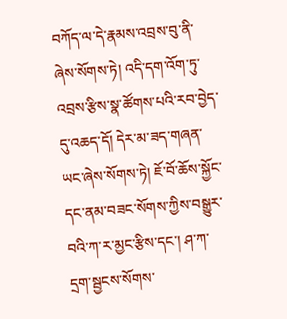བཀོད་ལ་དེ་རྣམས་འབྲས་བུ་ནི་ཞེས་སོགས་ཏེ། འདི་དག་འོག་ཏུ་འབྲས་རྩིས་སྣ་ཚོགས་པའི་རབ་བྱེད་དུ་འཆད་དོ། དེར་མ་ཟད་གཞན་ཡང་ཞེས་སོགས་ཏེ། ཇོ་བོ་ཆོས་སྐྱོང་དང་ནམ་བཟང་སོགས་ཀྱིས་བསྒྱུར་བའི་ཀ་ར་མྱང་རྩིས་དང་། ཤ་ཀ་དྲག་སྦྱངས་སོགས་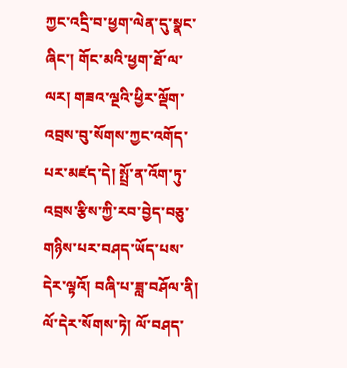ཀྱང་འདྲི་བ་ཕྱག་ལེན་དུ་སྣང་ཞིང་། གོང་མའི་ཕྱག་ཐོ་ལ་ལར། གཟའ་ལྔའི་ཕྱིར་ལྡོག་འབྲས་བུ་སོགས་ཀྱང་འགོད་པར་མཛད་དེ། སྤྲོ་ན་འོག་ཏུ་འབྲས་རྩིས་ཀྱི་རབ་བྱེད་བཅུ་གཉིས་པར་བཤད་ཡོད་པས་དེར་ལྟའོ། བཞི་པ་ཟླ་བཤོལ་ནི། ལོ་དེར་སོགས་ཏེ། ལོ་བཤད་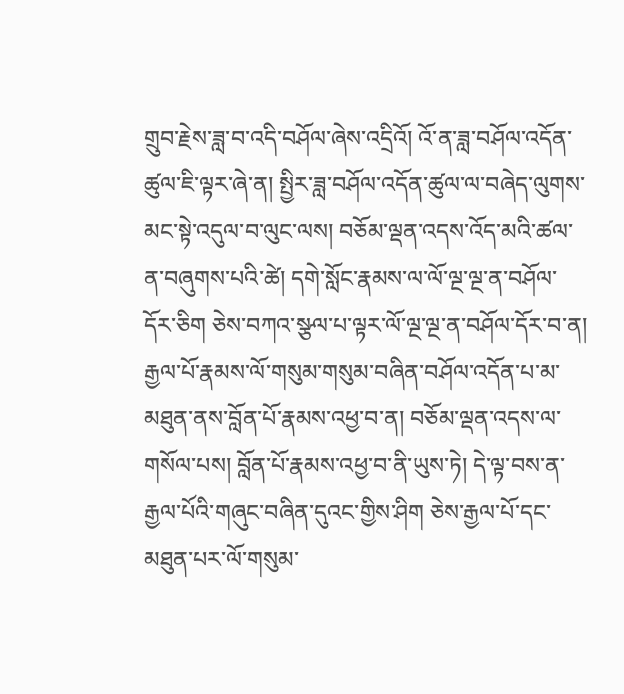གྲུབ་རྗེས་ཟླ་བ་འདི་བཤོལ་ཞེས་འདྲིའོ། འོ་ན་ཟླ་བཤོལ་འདོན་ཚུལ་ཇི་ལྟར་ཞེ་ན། སྤྱིར་ཟླ་བཤོལ་འདོན་ཚུལ་ལ་བཞེད་ལུགས་མང་སྟེ་འདུལ་བ་ལུང་ལས། བཅོམ་ལྡན་འདས་འོད་མའི་ཚལ་ན་བཞུགས་པའི་ཚེ། དགེ་སློང་རྣམས་ལ་ལོ་ལྔ་ལྔ་ན་བཤོལ་དོར་ཅིག ཅེས་བཀའ་སྩལ་པ་ལྟར་ལོ་ལྔ་ལྔ་ན་བཤོལ་དོར་བ་ན། རྒྱལ་པོ་རྣམས་ལོ་གསུམ་གསུམ་བཞིན་བཤོལ་འདོན་པ་མ་མཐུན་ནས་བློན་པོ་རྣམས་འཕྱ་བ་ན། བཅོམ་ལྡན་འདས་ལ་གསོལ་པས། བློན་པོ་རྣམས་འཕྱ་བ་ནི་ཡུས་ཏེ། དེ་ལྟ་བས་ན་རྒྱལ་པོའི་གཞུང་བཞིན་དུའང་གྱིས་ཤིག ཅེས་རྒྱལ་པོ་དང་མཐུན་པར་ལོ་གསུམ་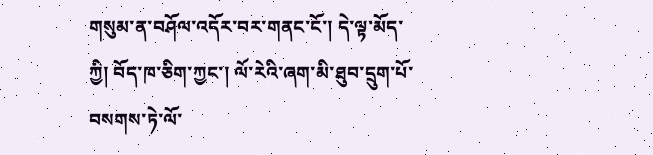གསུམ་ན་བཤོལ་འདོར་བར་གནང་ངོ་། དེ་ལྟ་མོད་ཀྱི། བོད་ཁ་ཅིག་ཀྱང་། ལོ་རེའི་ཞག་མི་ཐུབ་དྲུག་པོ་བསགས་ཏེ་ལོ་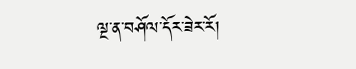ལྔ་ན་བཤོལ་དོར་ཟེར་རོ།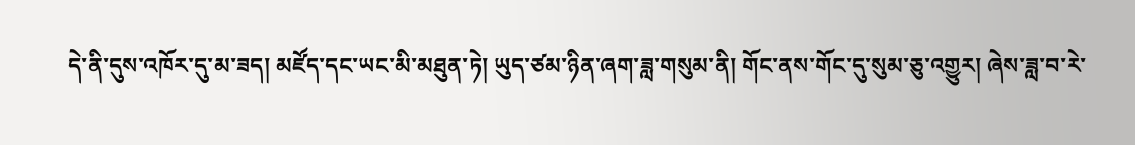དེ་ནི་དུས་འཁོར་དུ་མ་ཟད། མཛོད་དང་ཡང་མི་མཐུན་ཏེ། ཡུད་ཙམ་ཉིན་ཞག་ཟླ་གསུམ་ནི། གོང་ནས་གོང་དུ་སུམ་ཅུ་འགྱུར། ཞེས་ཟླ་བ་རེ་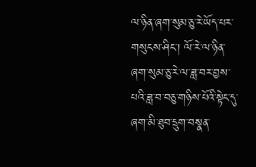ལ་ཉིན་ཞག་སུམ་ཅུ་རེ་ཡོད་པར་གསུངས་ཤིང་། ལོ་རེ་ལ་ཉིན་ཞག་སུམ་ཅུ་རེ་ལ་ཟླ་བར་བྱས་པའི་ཟླ་བ་བཅུ་གཉིས་པོའི་སྟེང་དུ་ཞག་མི་ཐུབ་དྲུག་བསྣན་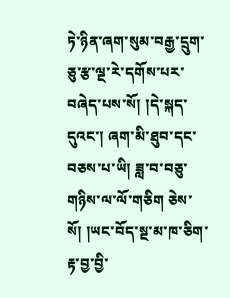ཏེ་ཉིན་ཞག་སུམ་བརྒྱ་དྲུག་ཅུ་རྩ་ལྔ་རེ་དགོས་པར་བཞེད་པས་སོ། །དེ་སྐད་དུའང་། ཞག་མི་ཐུབ་དང་བཅས་པ་ཡི། ཟླ་བ་བཅུ་གཉིས་ལ་ལོ་གཅིག ཅེས་སོ། །ཡང་བོད་སྔ་མ་ཁ་ཅིག་རྟ་བྱ་བྱི་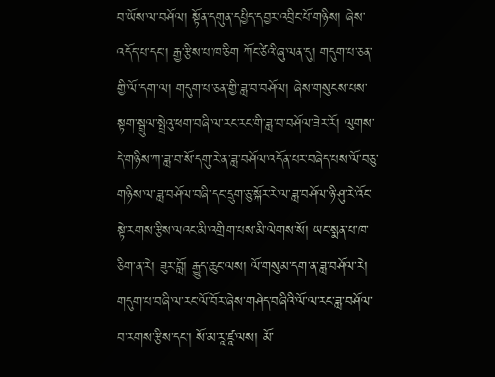བ་ཡོས་ལ་བཤོལ། སྟོན་དགུན་དཔྱིད་དབྱར་འབྲིང་པོ་གཉིས། ཞེས་འདོད་པ་དང་། རྒྱ་རྩིས་པ་ཁ་ཅིག ཀོང་ཙེའི་ཞུ་ལན་དུ། གདུག་པ་ཅན་གྱི་ལོ་དག་ལ། གདུག་པ་ཅན་གྱི་ཟླ་བ་བཤོལ། ཞེས་གསུངས་པས་སྟག་སྦྲུལ་སྤྲེའུ་ཕག་བཞི་ལ་རང་རང་གི་ཟླ་བ་བཤོལ་ཟེར་རོ། ལུགས་དེ་གཉིས་ཀ་ཟླ་བ་སོ་དགུ་རེ་ན་ཟླ་བཤོལ་འདོན་པར་བཞེད་པས་ལོ་བཅུ་གཉིས་ལ་ཟླ་བཤོལ་བཞི་དང་དྲུག་ཅུ་སྐོར་རེ་ལ་ཟླ་བཤོལ་ཉི་ཤུ་རེ་འོང་སྟེ་རགས་རྩིས་ལའང་མི་འགྲིག་པས་མི་ལེགས་སོ། ཡང་སྨན་པ་ཁ་ཅིག་ན་རེ། ཟུར་བློ། རྒྱུད་ཆུང་ལས། ལོ་གསུམ་དག་ན་ཟླ་བཤོལ་རེ། གདུག་པ་བཞི་ལ་རང་ལོ་བོར་ཞེས་གཤེད་བཞིའི་ལོ་ལ་རང་ཟླ་བཤོལ་བ་རགས་རྩིས་དང་། སོ་མ་རཱ་ཛཱ་ལས། མོ་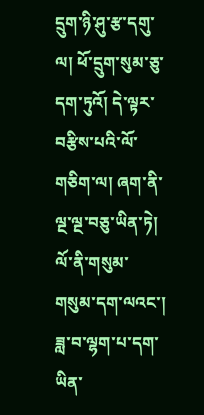དྲུག་ཉི་ཤུ་རྩ་དགུ་ལ། ཕོ་དྲུག་སུམ་ཅུ་དག་ཏུའོ། དེ་ལྟར་བརྩིས་པའི་ལོ་གཅིག་ལ། ཞག་ནི་ལྔ་ལྔ་བཅུ་ཡིན་ཏེ། ལོ་ནི་གསུམ་གསུམ་དག་ལའང་། ཟླ་བ་ལྷག་པ་དག་ཡིན་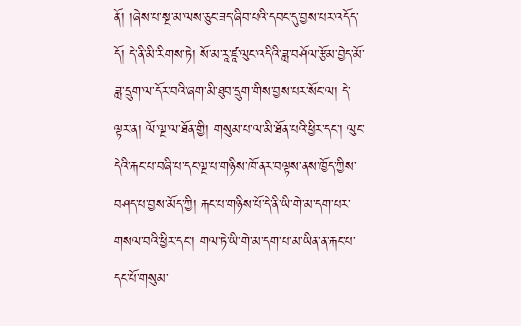ནོ། །ཞེས་པ་སྔ་མ་ལས་ཅུང་ཟད་ཞིབ་པའི་དབང་དུ་བྱས་པར་འདོད་དོ། དེ་ནི་མི་རིགས་ཏེ། སོ་མ་རཱ་ཛཱ་ལུང་འདིའི་ཟླ་བཤོལ་རྩོམ་བྱེད་མོ་ཟླ་དྲུག་ལ་དོར་བའི་ཞག་མི་ཐུབ་དྲུག་གིས་བྱས་པར་སོང་ལ། དེ་ལྟར་ན། ལོ་ལྔ་ལ་ཐོན་གྱི། གསུམ་པ་ལ་མི་ཐོན་པའི་ཕྱིར་དང་། ལུང་དེའི་རྐང་པ་བཞི་པ་དང་ལྔ་པ་གཉིས་ཁོ་ནར་བལྟས་ནས་ཁྱོད་ཀྱིས་བཤད་པ་བྱས་མོད་ཀྱི། རྐང་པ་གཉིས་པོ་དེ་ནི་ཡི་གེ་མ་དག་པར་གསལ་བའི་ཕྱིར་དང་། གལ་ཏེ་ཡི་གེ་མ་དག་པ་མ་ཡིན་ན་རྐང་པ་དང་པོ་གསུམ་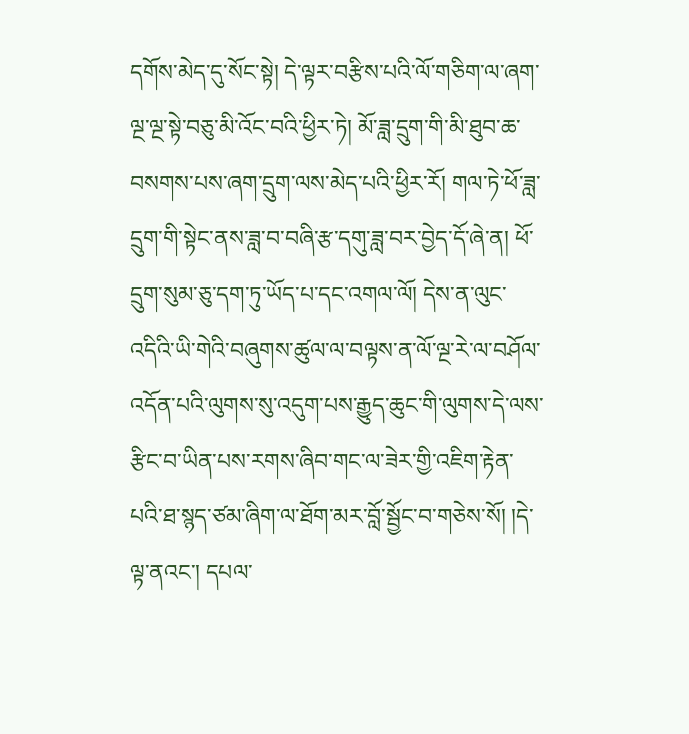དགོས་མེད་དུ་སོང་སྟེ། དེ་ལྟར་བརྩིས་པའི་ལོ་གཅིག་ལ་ཞག་ལྔ་ལྔ་སྟེ་བཅུ་མི་འོང་བའི་ཕྱིར་ཏེ། མོ་ཟླ་དྲུག་གི་མི་ཐུབ་ཆ་བསགས་པས་ཞག་དྲུག་ལས་མེད་པའི་ཕྱིར་རོ། གལ་ཏེ་ཕོ་ཟླ་དྲུག་གི་སྟེང་ནས་ཟླ་བ་བཞི་རྩ་དགུ་ཟླ་བར་བྱེད་དོ་ཞེ་ན། ཕོ་དྲུག་སུམ་ཅུ་དག་ཏུ་ཡོད་པ་དང་འགལ་ལོ། དེས་ན་ལུང་འདིའི་ཡི་གེའི་བཞུགས་ཚུལ་ལ་བལྟས་ན་ལོ་ལྔ་རེ་ལ་བཤོལ་འདོན་པའི་ལུགས་སུ་འདུག་པས་རྒྱུད་ཆུང་གི་ལུགས་དེ་ལས་རྩིང་བ་ཡིན་པས་རགས་ཞིབ་གང་ལ་ཟེར་གྱི་འཇིག་རྟེན་པའི་ཐ་སྙད་ཙམ་ཞིག་ལ་ཐོག་མར་བློ་སྦྱོང་བ་གཅེས་སོ། །དེ་ལྟ་ནའང་། དཔལ་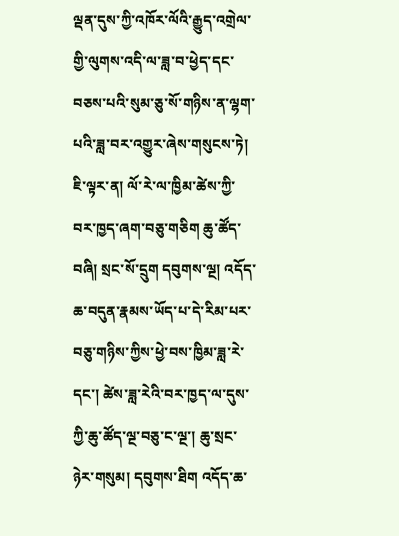ལྡན་དུས་ཀྱི་འཁོར་ལོའི་རྒྱུད་འགྲེལ་གྱི་ལུགས་འདི་ལ་ཟླ་བ་ཕྱེད་དང་བཅས་པའི་སུམ་ཅུ་སོ་གཉིས་ན་ལྷག་པའི་ཟླ་བར་འགྱུར་ཞེས་གསུངས་ཏེ། ཇི་ལྟར་ན། ལོ་རེ་ལ་ཁྱིམ་ཚེས་ཀྱི་བར་ཁྱད་ཞག་བཅུ་གཅིག ཆུ་ཚོད་བཞི། སྲང་སོ་དྲུག དབུགས་ལྔ། འདོད་ཆ་བདུན་རྣམས་ཡོད་པ་དེ་རིམ་པར་བཅུ་གཉིས་ཀྱིས་ཕྱེ་བས་ཁྱིམ་ཟླ་རེ་དང་། ཚེས་ཟླ་རེའི་བར་ཁྱད་ལ་དུས་ཀྱི་ཆུ་ཚོད་ལྔ་བཅུ་ང་ལྔ་། ཆུ་སྲང་ཉེར་གསུམ། དབུགས་ཐིག འདོད་ཆ་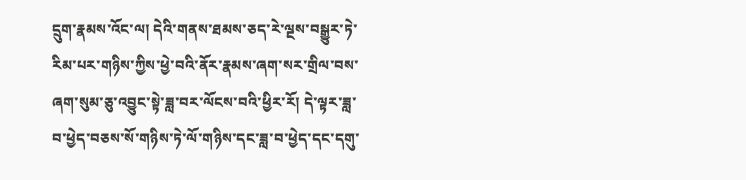དྲུག་རྣམས་འོང་ལ། དེའི་གནས་ཐམས་ཅད་རེ་ལྔས་བསྒྱུར་ཏེ་རིམ་པར་གཉིས་ཀྱིས་ཕྱེ་བའི་ནོར་རྣམས་ཞག་སར་གྲིལ་བས་ཞག་སུམ་ཅུ་འབྱུང་སྟེ་ཟླ་བར་ལོངས་བའི་ཕྱིར་རོ། དེ་ལྟར་ཟླ་བ་ཕྱེད་བཅས་སོ་གཉིས་ཏེ་ལོ་གཉིས་དང་ཟླ་བ་ཕྱེད་དང་དགུ་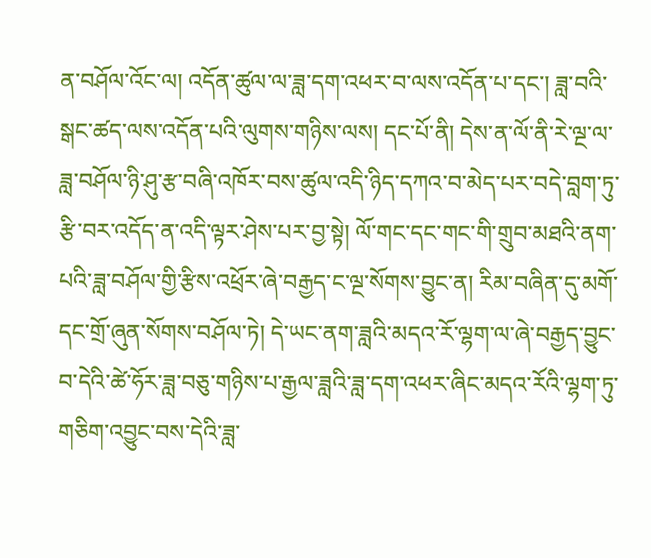ན་བཤོལ་འོང་ལ། འདོན་ཚུལ་ལ་ཟླ་དག་འཕར་བ་ལས་འདོན་པ་དང་། ཟླ་བའི་སྒང་ཚད་ལས་འདོན་པའི་ལུགས་གཉིས་ལས། དང་པོ་ནི། དེས་ན་ལོ་ནི་རེ་ལྔ་ལ་ཟླ་བཤོལ་ཉི་ཤུ་རྩ་བཞི་འཁོར་བས་ཚུལ་འདི་ཉིད་དཀའ་བ་མེད་པར་བདེ་བླག་ཏུ་རྩི་བར་འདོད་ན་འདི་ལྟར་ཤེས་པར་བྱ་སྟེ། ལོ་གང་དང་གང་གི་གྲུབ་མཐའི་ནག་པའི་ཟླ་བཤོལ་གྱི་རྩིས་འཕྲོར་ཞེ་བརྒྱད་ང་ལྔ་སོགས་བྱུང་ན། རིམ་བཞིན་དུ་མགོ་དང་གྲོ་ཞུན་སོགས་བཤོལ་ཏེ། དེ་ཡང་ནག་ཟླའི་མདའ་རོ་ལྷག་ལ་ཞེ་བརྒྱད་བྱུང་བ་དེའི་ཚེ་ཧོར་ཟླ་བཅུ་གཉིས་པ་རྒྱལ་ཟླའི་ཟླ་དག་འཕར་ཞིང་མདའ་རོའི་ལྷག་ཏུ་གཅིག་འབྱུང་བས་དེའི་ཟླ་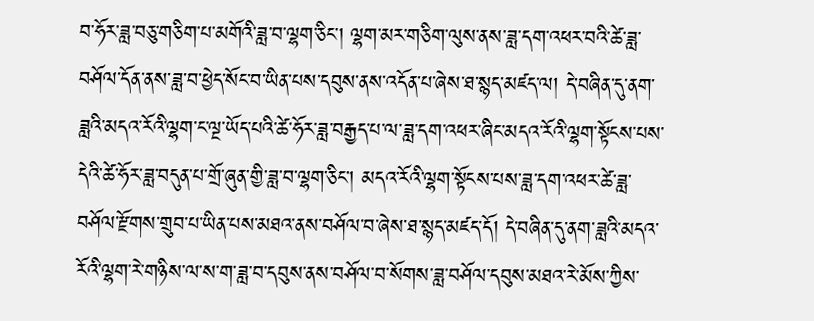བ་ཧོར་ཟླ་བཅུ་གཅིག་པ་མགོའི་ཟླ་བ་ལྷག་ཅིང་། ལྷག་མར་གཅིག་ལུས་ནས་ཟླ་དག་འཕར་བའི་ཚེ་ཟླ་བཤོལ་དོན་ནས་ཟླ་བ་ཕྱེད་སོང་བ་ཡིན་པས་དབུས་ནས་འདོན་པ་ཞེས་ཐ་སྙད་མཛད་ལ། དེ་བཞིན་དུ་ནག་ཟླའི་མདའ་རོའི་ལྷག་ང་ལྔ་ཡོད་པའི་ཚེ་ཧོར་ཟླ་བརྒྱད་པ་ལ་ཟླ་དག་འཕར་ཞིང་མདའ་རོའི་ལྷག་སྟོངས་པས་དེའི་ཚེ་ཧོར་ཟླ་བདུན་པ་གྲོ་ཞུན་གྱི་ཟླ་བ་ལྷག་ཅིང་། མདའ་རོའི་ལྷག་སྟོངས་པས་ཟླ་དག་འཕར་ཚེ་ཟླ་བཤོལ་རྫོགས་གྲུབ་པ་ཡིན་པས་མཐའ་ནས་བཤོལ་བ་ཞེས་ཐ་སྙད་མཛད་དོ། དེ་བཞིན་དུ་ནག་ཟླའི་མདའ་རོའི་ལྷག་རེ་གཉིས་ལ་ས་ག་ཟླ་བ་དབུས་ནས་བཤོལ་བ་སོགས་ཟླ་བཤོལ་དབུས་མཐའ་རེ་མོས་ཀྱིས་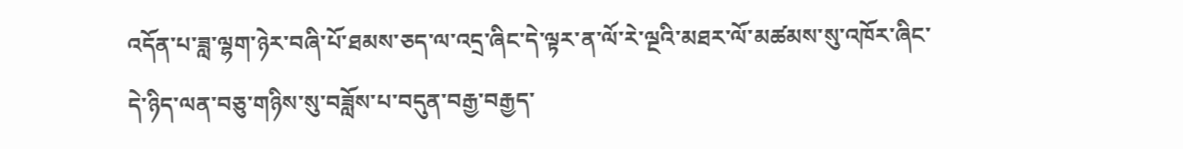འདོན་པ་ཟླ་ལྷག་ཉེར་བཞི་པོ་ཐམས་ཅད་ལ་འདྲ་ཞིང་དེ་ལྟར་ན་ལོ་རེ་ལྔའི་མཐར་ལོ་མཚམས་སུ་འཁོར་ཞིང་དེ་ཉིད་ལན་བཅུ་གཉིས་སུ་བཟློས་པ་བདུན་བརྒྱ་བརྒྱད་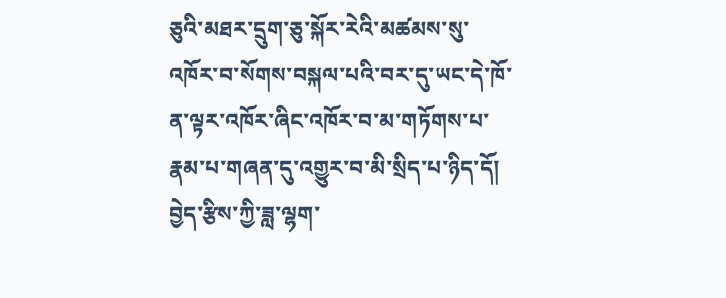ཅུའི་མཐར་དྲུག་ཅུ་སྐོར་རེའི་མཚམས་སུ་འཁོར་བ་སོགས་བསྐལ་པའི་བར་དུ་ཡང་དེ་ཁོ་ན་ལྟར་འཁོར་ཞིང་འཁོར་བ་མ་གཏོགས་པ་རྣམ་པ་གཞན་དུ་འགྱུར་བ་མི་སྲིད་པ་ཉིད་དོ། བྱེད་རྩིས་ཀྱི་ཟླ་ལྷག་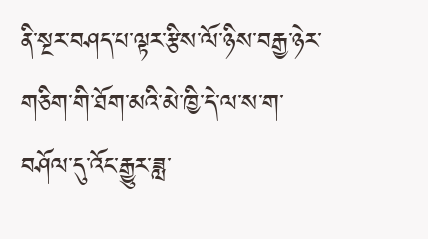ནི་སྔར་བཤད་པ་ལྟར་རྩིས་ལོ་ཉིས་བརྒྱ་ཉེར་གཅིག་གི་ཐོག་མའི་མེ་ཁྱི་དེ་ལ་ས་ག་བཤོལ་དུ་འོང་རྒྱུར་ཟླ་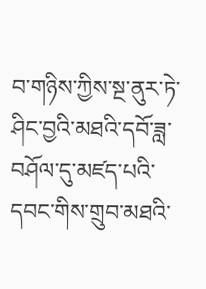བ་གཉིས་ཀྱིས་སྔ་ནུར་ཏེ་ཤིང་བྱའི་མཐའི་དབོ་ཟླ་བཤོལ་དུ་མཛད་པའི་དབང་གིས་གྲུབ་མཐའི་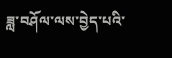ཟླ་བཤོལ་ལས་བྱེད་པའི་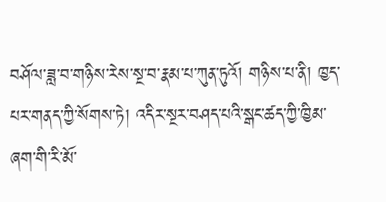བཤོལ་ཟླ་བ་གཉིས་རེས་སྔ་བ་རྣམ་པ་ཀུན་ཏུའོ། གཉིས་པ་ནི། ཁྱད་པར་གནད་ཀྱི་སོགས་ཏེ། འདིར་སྔར་བཤད་པའི་སྒང་ཚད་ཀྱི་ཁྱིམ་ཞག་གི་རི་མོ་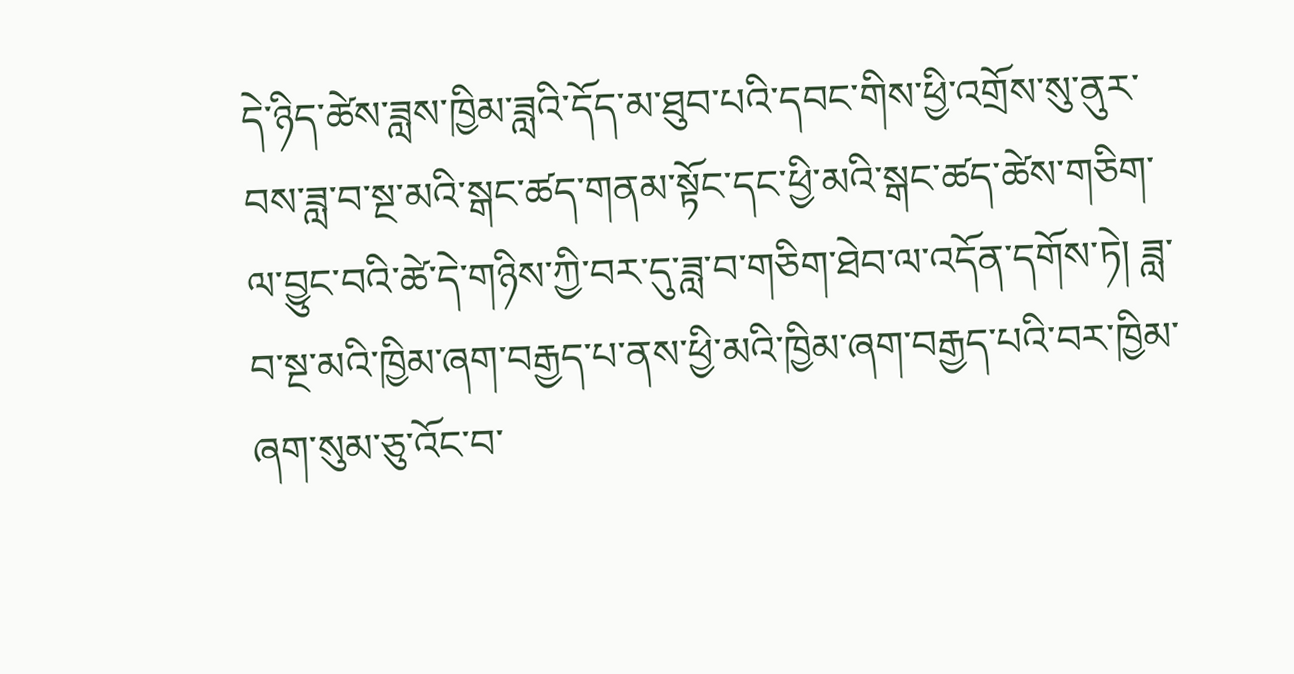དེ་ཉིད་ཚེས་ཟླས་ཁྱིམ་ཟླའི་དོད་མ་ཐུབ་པའི་དབང་གིས་ཕྱི་འགྲོས་སུ་ནུར་བས་ཟླ་བ་སྔ་མའི་སྒང་ཚད་གནམ་སྟོང་དང་ཕྱི་མའི་སྒང་ཚད་ཚེས་གཅིག་ལ་བྱུང་བའི་ཚེ་དེ་གཉིས་ཀྱི་བར་དུ་ཟླ་བ་གཅིག་ཐེབ་ལ་འདོན་དགོས་ཏེ། ཟླ་བ་སྔ་མའི་ཁྱིམ་ཞག་བརྒྱད་པ་ནས་ཕྱི་མའི་ཁྱིམ་ཞག་བརྒྱད་པའི་བར་ཁྱིམ་ཞག་སུམ་ཅུ་འོང་བ་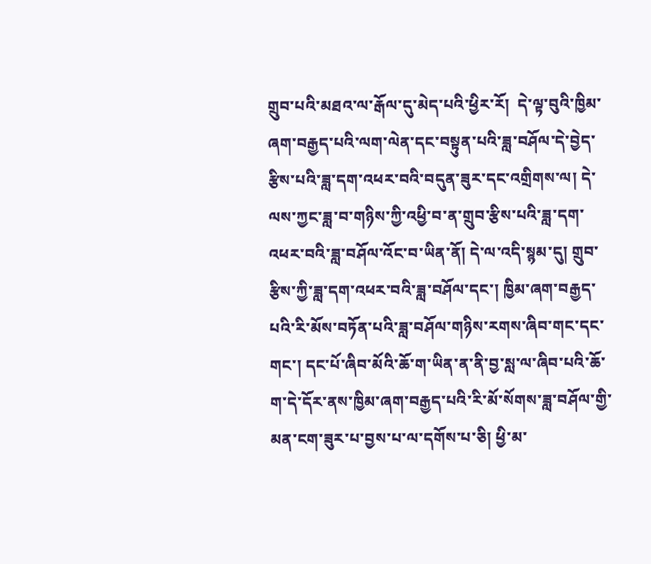གྲུབ་པའི་མཐའ་ལ་རྒོལ་དུ་མེད་པའི་ཕྱིར་རོ།  དེ་ལྟ་བུའི་ཁྱིམ་ཞག་བརྒྱད་པའི་ལག་ལེན་དང་བསྟུན་པའི་ཟླ་བཤོལ་དེ་བྱེད་རྩིས་པའི་ཟླ་དག་འཕར་བའི་བདུན་ཟུར་དང་འགྲིགས་ལ། དེ་ལས་ཀྱང་ཟླ་བ་གཉིས་ཀྱི་འཕྱི་བ་ན་གྲུབ་རྩིས་པའི་ཟླ་དག་འཕར་བའི་ཟླ་བཤོལ་འོང་བ་ཡིན་ནོ། དེ་ལ་འདི་སྙམ་དུ། གྲུབ་རྩིས་ཀྱི་ཟླ་དག་འཕར་བའི་ཟླ་བཤོལ་དང་། ཁྱིམ་ཞག་བརྒྱད་པའི་རི་མོས་བཏོན་པའི་ཟླ་བཤོལ་གཉིས་རགས་ཞིབ་གང་དང་གང་། དང་པོ་ཞིབ་མོའི་ཆོ་ག་ཡིན་ན་ནི་བྱ་སླ་ལ་ཞིབ་པའི་ཆོ་ག་དེ་དོར་ནས་ཁྱིམ་ཞག་བརྒྱད་པའི་རི་མོ་སོགས་ཟླ་བཤོལ་གྱི་མན་ངག་ཟུར་པ་བྱས་པ་ལ་དགོས་པ་ཅི། ཕྱི་མ་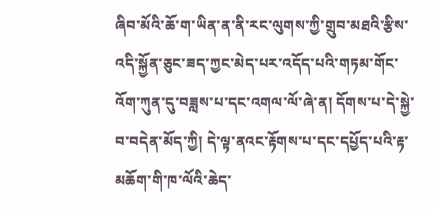ཞིབ་མོའི་ཆོ་ག་ཡིན་ན་ནི་རང་ལུགས་ཀྱི་གྲུབ་མཐའི་རྩིས་འདི་སྐྱོན་ཅུང་ཟད་ཀྱང་མེད་པར་འདོད་པའི་གཏམ་གོང་འོག་ཀུན་དུ་བཟླས་པ་དང་འགལ་ལོ་ཞེ་ན། དོགས་པ་དེ་སྐྱེ་བ་བདེན་མོད་ཀྱི། དེ་ལྟ་ནའང་རྟོགས་པ་དང་དཔྱོད་པའི་རྟ་མཆོག་གི་ཁ་ལོའི་ཆེད་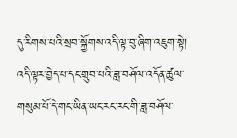དུ་རིགས་པའི་སྲབ་སྐྱོགས་འདི་ལྟ་བུ་ཞིག་འཇུག་སྟེ། འདི་ལྟར་བྱེད་པ་དང་གྲུབ་པའི་ཟླ་བཤོལ་འདོན་ཚུལ་གསུམ་པོ་དེ་གང་ཡིན་ཡང་རང་རང་གི་ཟླ་བཤོལ་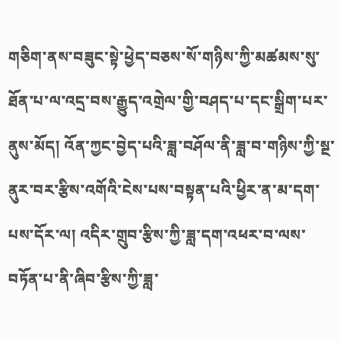གཅིག་ནས་བཟུང་སྟེ་ཕྱེད་བཅས་སོ་གཉིས་ཀྱི་མཚམས་སུ་ཐོན་པ་ལ་འདྲ་བས་རྒྱུད་འགྲེལ་གྱི་བཤད་པ་དང་སྒྲིག་པར་ནུས་མོད། འོན་ཀྱང་བྱེད་པའི་ཟླ་བཤོལ་ནི་ཟླ་བ་གཉིས་ཀྱི་སྔ་ནུར་བར་རྩིས་འགོའི་ངེས་པས་བསྟན་པའི་ཕྱིར་ན་མ་དག་པས་དོར་ལ། འདིར་གྲུབ་རྩིས་ཀྱི་ཟླ་དག་འཕར་བ་ལས་བཏོན་པ་ནི་ཞིབ་རྩིས་ཀྱི་ཟླ་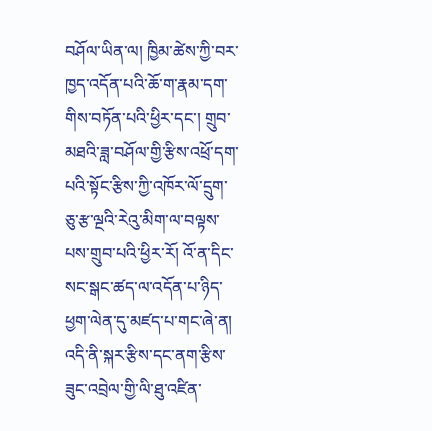བཤོལ་ཡིན་ལ། ཁྱིམ་ཚེས་ཀྱི་བར་ཁྱད་འདོན་པའི་ཆོ་ག་རྣམ་དག་གིས་བཏོན་པའི་ཕྱིར་དང་། གྲུབ་མཐའི་ཟླ་བཤོལ་གྱི་རྩིས་འཕྲོ་དག་པའི་སྟོང་རྩིས་ཀྱི་འཁོར་ལོ་དྲུག་ཅུ་རྩ་ལྔའི་རེའུ་མིག་ལ་བལྟས་པས་གྲུབ་པའི་ཕྱིར་རོ། འོ་ན་དིང་སང་སྒང་ཚད་ལ་འདོན་པ་ཉིད་ཕྱག་ལེན་དུ་མཛད་པ་གང་ཞེ་ན། འདི་ནི་སྐར་རྩིས་དང་ནག་རྩིས་ཟུང་འབྲེལ་གྱི་ལི་ཐུ་འཛིན་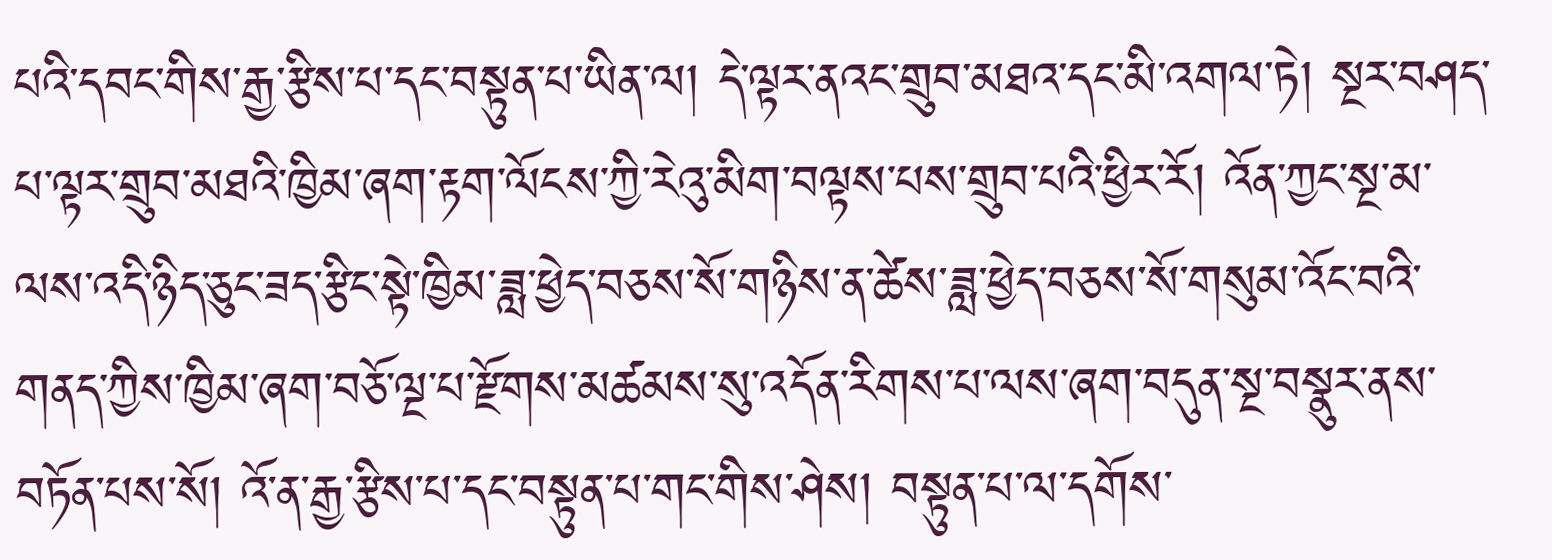པའི་དབང་གིས་རྒྱ་རྩིས་པ་དང་བསྟུན་པ་ཡིན་ལ། དེ་ལྟར་ནའང་གྲུབ་མཐའ་དང་མི་འགལ་ཏེ། སྔར་བཤད་པ་ལྟར་གྲུབ་མཐའི་ཁྱིམ་ཞག་རྟག་ལོངས་ཀྱི་རེའུ་མིག་བལྟས་པས་གྲུབ་པའི་ཕྱིར་རོ། འོན་ཀྱང་སྔ་མ་ལས་འདི་ཉིད་ཅུང་ཟད་རྩིང་སྟེ་ཁྱིམ་ཟླ་ཕྱེད་བཅས་སོ་གཉིས་ན་ཚེས་ཟླ་ཕྱེད་བཅས་སོ་གསུམ་འོང་བའི་གནད་ཀྱིས་ཁྱིམ་ཞག་བཅོ་ལྔ་པ་རྫོགས་མཚམས་སུ་འདོན་རིགས་པ་ལས་ཞག་བདུན་སྔ་བསྣུར་ནས་བཏོན་པས་སོ། འོ་ན་རྒྱ་རྩིས་པ་དང་བསྟུན་པ་གང་གིས་ཤེས། བསྟུན་པ་ལ་དགོས་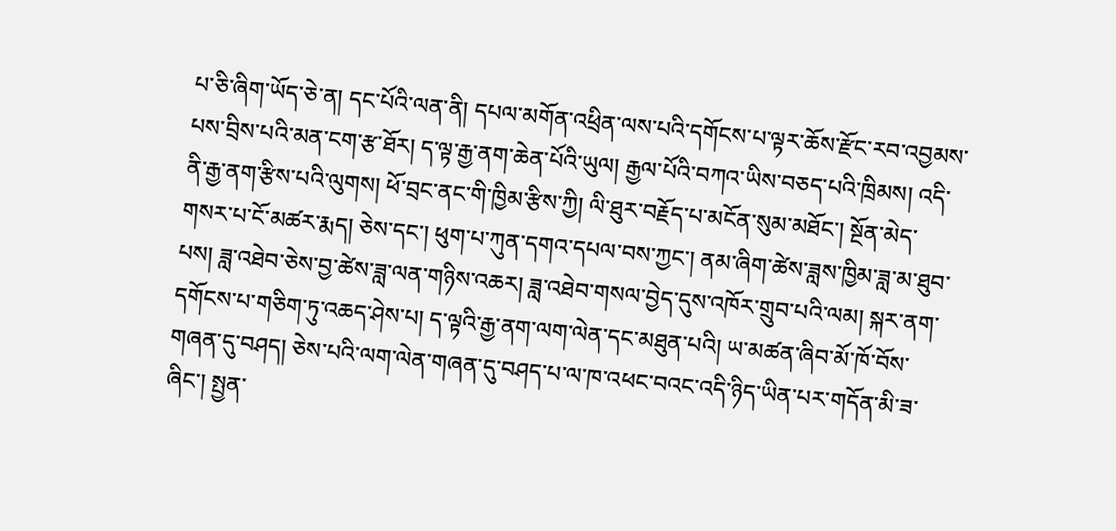པ་ཅི་ཞིག་ཡོད་ཅེ་ན། དང་པོའི་ལན་ནི། དཔལ་མགོན་འཕྲིན་ལས་པའི་དགོངས་པ་ལྟར་ཆོས་རྫོང་རབ་འབྱམས་པས་བྲིས་པའི་མན་ངག་རྩ་ཐོར། ད་ལྟ་རྒྱ་ནག་ཆེན་པོའི་ཡུལ། རྒྱལ་པོའི་བཀའ་ཡིས་བཅད་པའི་ཁྲིམས། འདི་ནི་རྒྱ་ནག་རྩིས་པའི་ལུགས། ཕོ་བྲང་ནང་གི་ཁྱིམ་རྩིས་ཀྱི། ལི་ཐུར་བརྗོད་པ་མངོན་སུམ་མཐོང་། སྔོན་མེད་གསར་པ་ངོ་མཚར་རྨད། ཅེས་དང་། ཕུག་པ་ཀུན་དགའ་དཔལ་བས་ཀྱང་། ནམ་ཞིག་ཚེས་ཟླས་ཁྱིམ་ཟླ་མ་ཐུབ་པས། ཟླ་འཐེབ་ཅེས་བྱ་ཚེས་ཟླ་ལན་གཉིས་འཆར། ཟླ་འཐེབ་གསལ་བྱེད་དུས་འཁོར་གྲུབ་པའི་ལམ། སྐར་ནག་དགོངས་པ་གཅིག་ཏུ་འཆད་ཤེས་པ། ད་ལྟའི་རྒྱ་ནག་ལག་ལེན་དང་མཐུན་པའི། ཡ་མཚན་ཞིབ་མོ་ཁོ་བོས་གཞན་དུ་བཤད། ཅེས་པའི་ལག་ལེན་གཞན་དུ་བཤད་པ་ལ་ཁ་འཕང་བའང་འདི་ཉིད་ཡིན་པར་གདོན་མི་ཟ་ཞིང་། སྤྱན་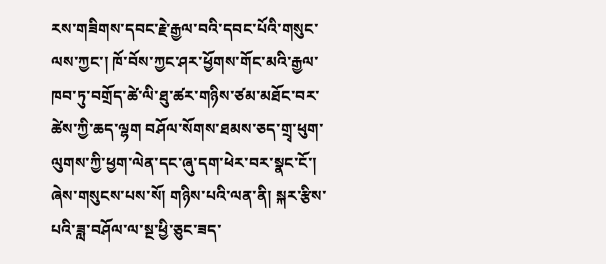རས་གཟིགས་དབང་རྗེ་རྒྱལ་བའི་དབང་པོའི་གསུང་ལས་ཀྱང་། ཁོ་བོས་ཀྱང་ཤར་ཕྱོགས་གོང་མའི་རྒྱལ་ཁབ་ཏུ་བགྲོད་ཚེ་ལི་ཐུ་ཚར་གཉིས་ཙམ་མཐོང་བར་ཚེས་ཀྱི་ཆད་ལྷག བཤོལ་སོགས་ཐམས་ཅད་གྲྭ་ཕུག་ལུགས་ཀྱི་ཕྱག་ལེན་དང་ཞུ་དག་ཕེར་བར་སྣང་ངོ་། ཞེས་གསུངས་པས་སོ། གཉིས་པའི་ལན་ནི། སྐར་རྩིས་པའི་ཟླ་བཤོལ་ལ་སྔ་ཕྱི་ཅུང་ཟད་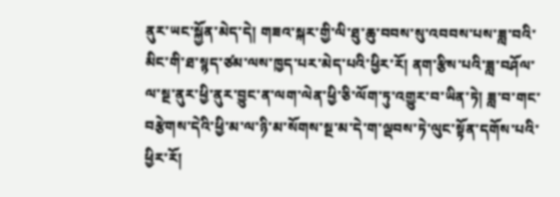ནུར་ཡང་སྐྱོན་མེད་དེ། གཟའ་སྐར་གྱི་ལི་ཐུ་ཆུ་བབས་སུ་འབབས་པས་ཟླ་བའི་མིང་གི་ཐ་སྙད་ཙམ་ལས་ཁྱད་པར་མེད་པའི་ཕྱིར་རོ། ནག་རྩིས་པའི་ཟླ་བཤོལ་ལ་སྔ་ནུར་ཕྱི་ནུར་བྱུང་ན་ལག་ལེན་ཕྱི་ཅི་ལོག་ཏུ་འགྱུར་བ་ཡིན་ཏེ། ཟླ་བ་གང་བརྩེགས་དེའི་ཕྱི་མ་ལ་ཉི་མ་སོགས་སྔ་མ་དེ་ག་ལྡབས་ཏེ་ལུང་སྟོན་དགོས་པའི་ཕྱིར་རོ།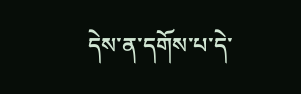དེས་ན་དགོས་པ་དེ་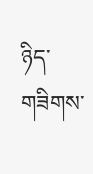ཉིད་གཟིགས་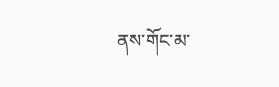ནས་གོང་མ་